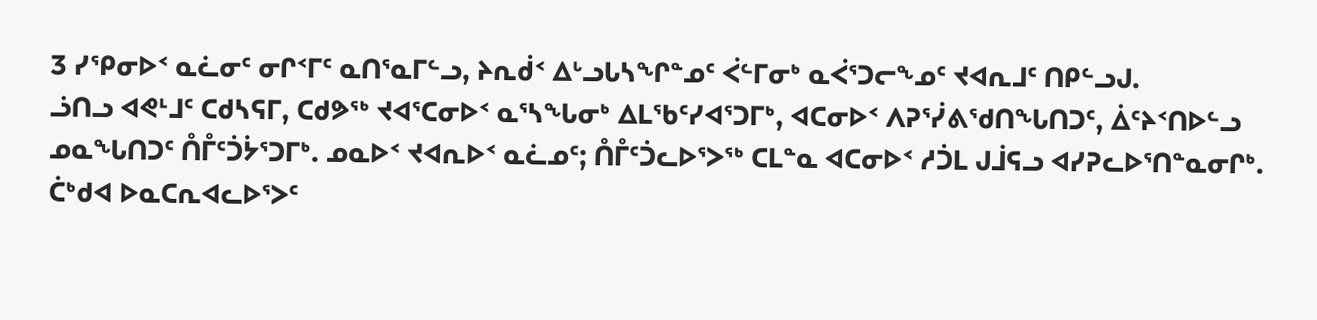3 ᓯᕿᓂᐅᑉ ᓇᓛᓂᑦ ᓂᒋᑉᒥᑦ ᓇᑎᕐᓇᒥᓪᓗ, ᔨᕆᑰᑉ ᐃᒡᓗᒐᓴᖏᓐᓄᑦ ᐹᓪᒥᓂᒃ ᓇᐹᕐᑐᓕᖕᓄᑦ ᔪᐊᕆᒧᑦ ᑎᑭᓪᓗᒍ.
ᓘᑎᓗ ᐊᕙᒻᒧᑦ ᑕᑯᓴᕋᒥ, ᑕᑯᕗᖅ ᔪᐊᕐᑕᓂᐅᑉ ᓇᕐᓴᖓᓂᒃ ᐃᒪᖃᑦᓯᐊᕐᑐᒥᒃ, ᐊᑕᓂᐅᑉ ᐱᕈᕐᓰᕕᖁᑎᖓᑎᑐᑦ, ᐄᑦᔨᑉᑎᐅᓪᓗ ᓄᓇᖓᑎᑐᑦ ᑍᒤᑦᑑᔮᕐᑐᒥᒃ. ᓄᓇᐅᑉ ᔪᐊᕆᐅᑉ ᓇᓛᓄᑦ; ᑍᒤᑦᑑᓚᐅᕐᐳᖅ ᑕᒪᓐᓇ ᐊᑕᓂᐅᑉ ᓱᑑᒪ ᒍᒨᕋᓗ ᐊᓯᕈᓚᐅᕐᑎᓐᓇᓂᒋᒃ.
ᑖᒃᑯᐊ ᐅᓇᑕᕆᐊᓚᐅᕐᐳᑦ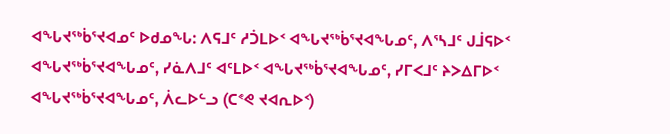ᐊᖓᔪᖅᑳᕐᔪᐊᓄᑦ ᐅᑯᓄᖓ: ᐱᕋᒧᑦ ᓱᑑᒪᐅᑉ ᐊᖓᔪᖅᑳᕐᔪᐊᖓᓄᑦ, ᐱᕐᓴᒧᑦ ᒍᒨᕋᐅᑉ ᐊᖓᔪᖅᑳᕐᔪᐊᖓᓄᑦ, ᓯᓈᐱᒧᑦ ᐊᑦᒪᐅᑉ ᐊᖓᔪᖅᑳᕐᔪᐊᖓᓄᑦ, ᓯᒥᐸᒧᑦ ᔨᐳᐃᒥᐅᑉ ᐊᖓᔪᖅᑳᕐᔪᐊᖓᓄᑦ, ᐲᓚᐅᓪᓗ (ᑕᕝᕙ ᔪᐊᕆᐅᑉ)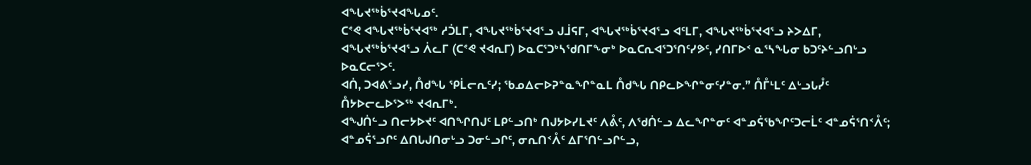ᐊᖓᔪᖅᑳᕐᔪᐊᖓᓄᑦ.
ᑕᕝᕙ ᐊᖓᔪᖅᑳᕐᔪᐊᖅ ᓱᑑᒪᒥ, ᐊᖓᔪᖅᑳᕐᔪᐊᕐᓗ ᒍᒨᕋᒥ, ᐊᖓᔪᖅᑳᕐᔪᐊᕐᓗ ᐊᑦᒪᒥ, ᐊᖓᔪᖅᑳᕐᔪᐊᕐᓗ ᔨᐳᐃᒥ, ᐊᖓᔪᖅᑳᕐᔪᐊᕐᓗ ᐲᓚᒥ (ᑕᕝᕙ ᔪᐊᕆᒥ) ᐅᓇᑕᕐᑐᒃᓴᖁᑎᒥᖕᓂᒃ ᐅᓇᑕᕆᐊᕐᑐᕐᑎᑦᓯᕗᑦ, ᓯᑎᒥᐅᑉ ᓇᕐᓴᖓᓂ ᑲᑐᑦᔨᓪᓗᑎᒡᓗ ᐅᓇᑕᓕᕐᐳᑦ.
ᐊᑏ, ᑐᐊᕕᕐᓗᓯ, ᑍᑯᖓ ᕿᒫᓕᕆᑦᓯ; ᖃᓄᐃᓕᐅᕈᓐᓇᖏᓐᓇᒪ ᑍᑯᖓ ᑎᑭᓚᐅᖏᓐᓂᑦᓯᓐᓂ.” ᑍᒤᒻᒪᑦ ᐃᒡᓗᒐᓮᑦ ᑍᔭᐅᓕᓚᐅᕐᐳᖅ ᔪᐊᕆᒥᒃ.
ᐊᖑᑏᓪᓗ ᑎᓕᔭᐅᔪᑦ ᐊᑎᖏᑎᒍᑦ ᒪᑭᓪᓗᑎᒃ ᑎᒍᔭᐅᓯᒪᔪᑦ ᐱᕔᑦ, ᐱᖁᑏᓪᓗ ᐃᓚᖏᓐᓂᑦ ᐊᓐᓄᕌᖃᖏᑦᑐᓕᒫᑦ ᐊᓐᓄᕌᕐᑎᑉᐰᑦ; ᐊᓐᓄᕌᕐᓗᒋᑦ ᐃᑎᒐᒍᑎᓂᒡᓗ ᑐᓂᓪᓗᒋᑦ, ᓂᕆᑎᑉᐰᑦ ᐃᒥᕐᑎᓪᓗᒋᓪᓗ,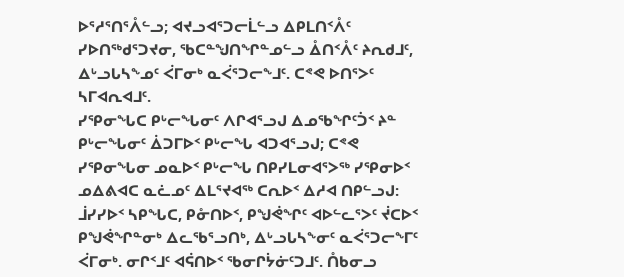ᐅᕐᓱᕐᑎᕐᐰᓪᓗ; ᐊᔪᓗᐊᕐᑐᓕᒫᓪᓗ ᐃᑭᒪᑎᑉᐰᑦ ᓯᐅᑎᖅᑯᕐᑐᔪᓂ, ᖃᑕᓐᖑᑎᖏᓐᓄᓪᓗ ᐂᑎᑉᐰᑦ ᔨᕆᑯᒧᑦ, ᐃᒡᓗᒐᓴᖕᓄᑦ ᐹᒥᓂᒃ ᓇᐹᕐᑐᓕᖕᒧᑦ. ᑕᕝᕙ ᐅᑎᕐᐳᑦ ᓴᒥᐊᕆᐊᒧᑦ.
ᓯᕿᓂᖓᑕ ᑭᒡᓕᖓᓂᑦ ᐱᒋᐊᕐᓗᒍ ᐃᓄᖃᖏᑦᑑᑉ ᔨᓐ ᑭᒡᓕᖓᓂᑦ ᐄᑐᒥᐅᑉ ᑭᒡᓕᖓ ᐊᑐᐊᕐᓗᒍ; ᑕᕝᕙ ᓯᕿᓂᖓᓂ ᓄᓇᐅᑉ ᑭᒡᓕᖓ ᑎᑭᓯᒪᓂᐊᕐᐳᖅ ᓯᕿᓂᐅᑉ ᓄᐃᕕᐊᑕ ᓇᓛᓄᑦ ᐃᒪᕐᔪᐊᖅ ᑕᕆᐅᑉ ᐃᓱᐊ ᑎᑭᓪᓗᒍ:
ᒨᓯᓯᐅᑉ ᓴᑭᖓᑕ, ᑭᓁᑎᐅᑉ, ᑭᖑᕚᖏᑦ ᐊᐅᓪᓚᕐᐳᑦ ᔫᑕᐅᑉ ᑭᖑᕚᖏᓐᓂᒃ ᐃᓚᖃᕐᓗᑎᒃ, ᐃᒡᓗᒐᓴᖕᓂᑦ ᓇᐹᕐᑐᓕᖕᒥᑦ ᐹᒥᓂᒃ. ᓂᒋᑉᒧᑦ ᐊᕌᑎᐅᑉ ᖃᓂᒋᔮᓃᑦᑐᒧᑦ. ᑍᑲᓂᓗ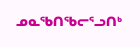ᓄᓇᖃᑎᖃᓕᕐᓗᑎᒃ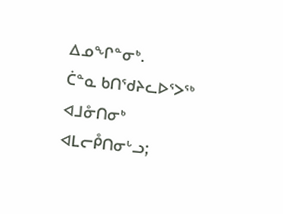ᐃᓄᖏᓐᓂᒃ.
ᑖᓐᓇ ᑲᑎᖁᔨᓚᐅᕐᐳᖅ ᐊᒧᓁᑎᓂᒃ ᐊᒪᓕᑬᑎᓂᒡᓗ;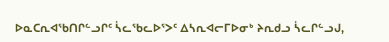ᐅᓇᑕᕆᐊᖃᑎᒋᓪᓗᒋᑦ ᓵᓚᖃᓚᐅᕐᐳᑦ ᐃᓴᕆᐊᓕᒥᐅᓂᒃ ᔨᕆᑯᓗ ᓵᓚᒋᓪᓗᒍ,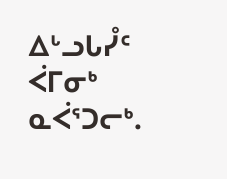ᐃᒡᓗᒐᓮᑦ ᐹᒥᓂᒃ ᓇᐹᕐᑐᓕᒃ.